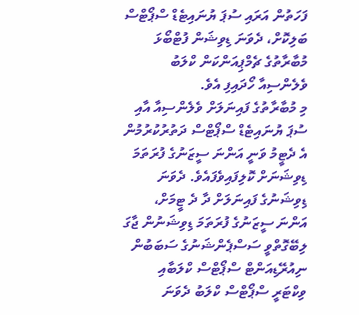ފަހަތުން އަރައި ސުޕަ ޔުނައިޓެޑް ސްޕޯޓްސް ބަލިކޮށް، ދެވަނަ ޑިވިޝަން ފުޓްބޯޅަ މުބާރާތުގެ ޗެމްޕިއަންކަން ކްލަބު ވެލެންސިއާ ހޯދައިފި އެވެ.
މި މުބާރާތުގެ ފައިނަލަށް ވެލެންސިއާ އާއި ސުޕަ ޔުނައިޓެޑް ސްޕޯޓްސް ދަތުރުކުރުމުން އެ ދެޓީމު ވަނީ އަންނަ ސީޒަނުގެ ފުރަތަމަ ޑިވިޝަނަށް ކޮލިފައިވެފައެވެ. ދެވަނަ ޑިވިޝަނުގެ ފައިނަލަށް ދާ ދެ ޓީމަށް، އަންނަ ސީޒަނުގެ ފުރަތަމަ ޑިވިޝަނުން ޖާގަ ލިބޭގޮތްވީ ސަސްޕެންޝަނުގެ ސަބަބުން ނިއުރޭޑިއަންޓް ސްޕޯޓްސް ކްލަބާއި ވިކްޓަރީ ސްޕޯޓްސް ކްލަބު ދެވަނަ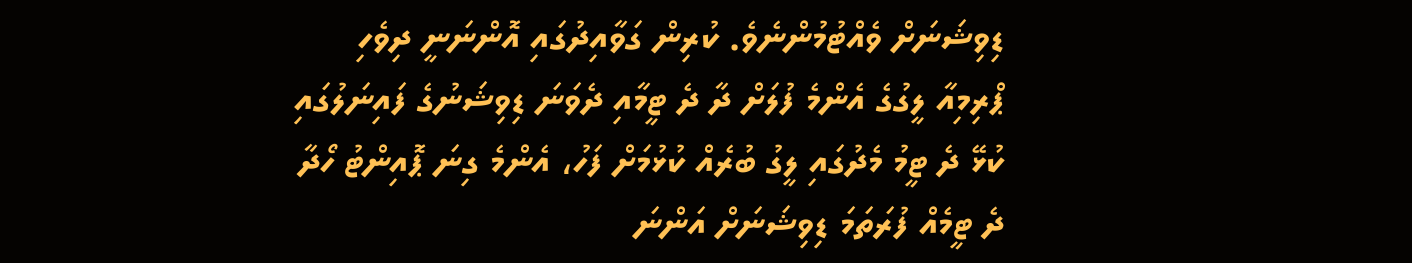ޑިވިޝަނަށް ވެއްޓުމުންނެވެ. ކުރިން ގަވާއިދުގައި އޮންނަނީ ދިވެހި ޕްރިމިއާ ލީގުގެ އެންމެ ފުލަށް ދާ ދެ ޓީމާއި ދެވަނަ ޑިވިޝަނުގެ ފައިނަލުގައި ކުޅޭ ދެ ޓީމު މެދުގައި ލީގު ބުރެއް ކުޅުމަށް ފަހު، އެންމެ ގިނަ ޕޮއިންޓު ހޯދާ ދެ ޓީމެއް ފުރަތަމަ ޑިވިޝަނަށް އަންނަ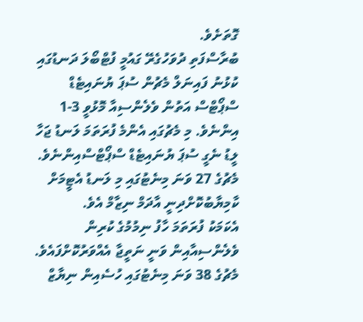ގޮތަށެވެ.
ބުރާސްފަތި ދުވަހުގެރޭ ގައުމީ ފުޓްބޯލަ ދަނޑުގައި ކުޅުނު ފައިނަލް މެޗުން ސުޕަ ޔުނައިޓެޑް ސްޕޯޓްސް އަތުން ވެލެންސިއާ މޮޅުވީ 3-1 އިންނެވެ. މި މެޗުގައި އެންމެ ފުރަތަމަ ލަނޑު ޖަހާ ލީޑު ނެގީ ސުޕަ ޔުނައިޓެޑް ސްޕޯޓްސްއިންނެވެ. މެޗުގެ 27 ވަނަ މިނެޓުގައި މި ލަނޑު އެޓީމަށް ކާމިޔާބުކޮށްދިނީ އާދަމް ނިޒާމް އެވެ.
އެކަމަކު ފުރަތަމަ ހާފު ނިމުމުގެ ކުރިން ވެލެންސިއާއިން ވަނީ ނަތީޖާ އެއްވަރުކޮށްފައެވެ. މެޗުގެ 38 ވަނަ މިނެޓުގައި ހުސެއިން ނިޔާޒް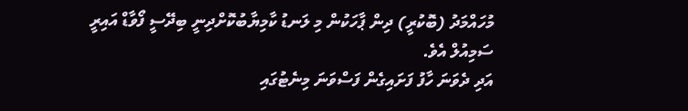މުހައްމަދު (ބޮކުރީ) ދިން ޕާހަކުން މި ލަނޑު ކާމިޔާބުކޮށްދިނީ ބިދޭސީ ފޯވާޑް އައިރީ ސަމިއުލް އެވެ.
އަދި ދެވަނަ ހާފު ފަށައިގެން ފަސްވަނަ މިނެޓުގައި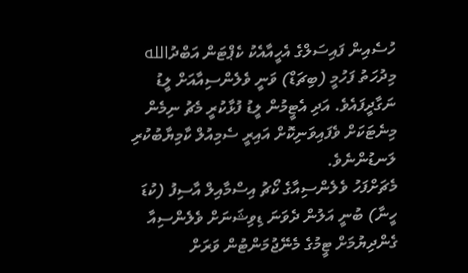ހުސެއިން ފައިސަލްގެ އެހީއާއެކު ކެޕްޓަން އަބްދުالله މިދުހަތު ފަހުމީ (ބިޗަޑް) ވަނީ ވެލެންސިއާއަށް ލީޑު ނަގާދީފައެވެ. އަދި އެޓީމުން ލީޑު ފުޅާކުރީ މެޗު ނިމެން މިނެޓަކަށް ވެފައިވަނިކޮށް އައިރީ ސެމިއުލް ކާމިޔާބުކުރި ލަނޑުންނެވެ.
މެޗަށްފަހު ވެލެންސިއާގެ ކޯޗު އިސްމާއިލް އާސިފު (ކުޑަ ހީނާ) ބުނީ އަލުން ދެވަނަ ޑިވިޝަނަށް ވެލެންސިއާ ގެންދިޔުމަށް ޓީމުގެ މެނޭޖުމަންޓުން ވަރަށް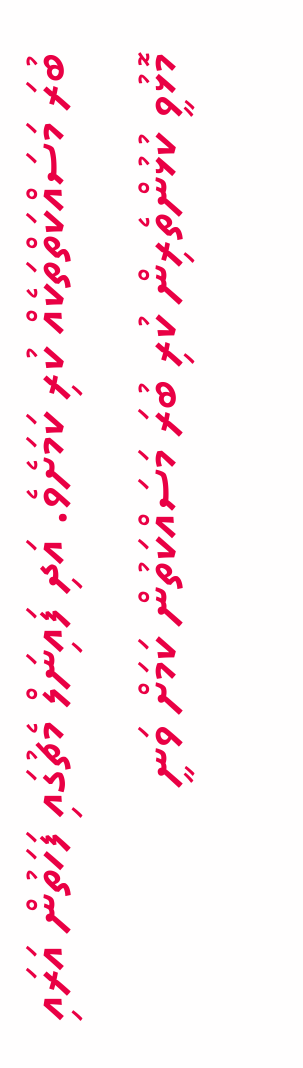ބުރަ މަސައްކަތްތަކެއް ކުރި ކަމަށެވެ. އަދި ފައިނަލް މެޗުގައި ފަހަތުން އަރައި މޮޅުވީ ކުޅުންތެރިން ކުރި ބުރަ މަސައްކަތުން ކަމަށް ވަނީ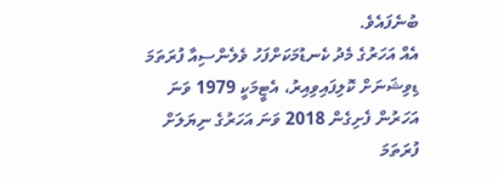ބުނެފައެވެ.
އެއް އަހަރުގެ މެދު ކެނޑުމަކަށްފަހު ވެލެންސިއާ ފުރަތަމަ ޑިވިޝަނަށް ކޮލިފައިވިއިރު، އެޓީމަކީ 1979 ވަނަ އަހަރުން ފެށިގެން 2018 ވަނަ އަހަރުގެ ނިޔަލަށް ފުރަތަމަ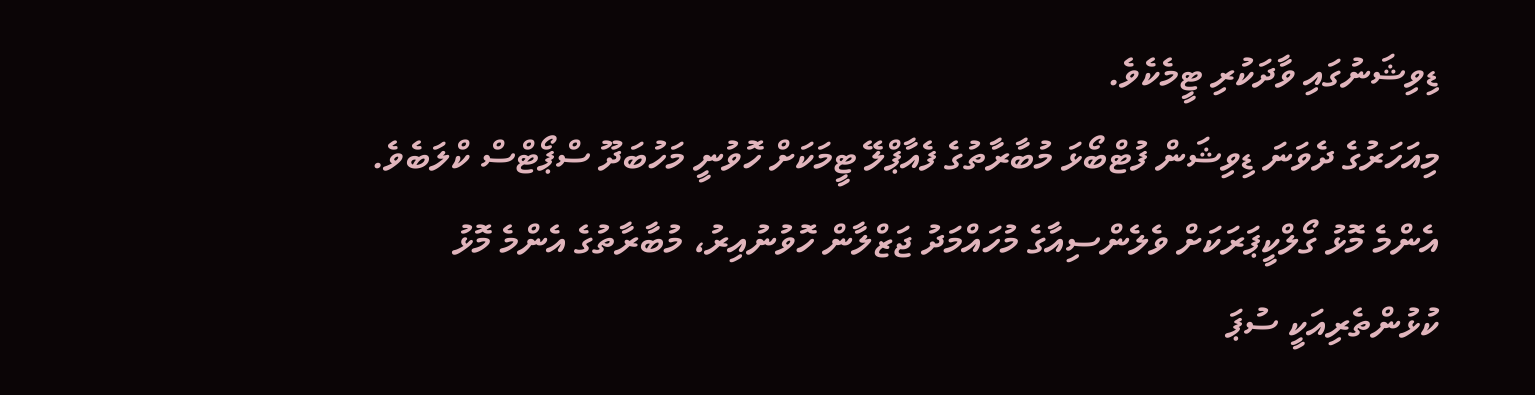ޑިވިޝަނުގައި ވާދަކުރި ޓީމެކެވެ.
މިއަހަރުގެ ދެވަނަ ޑިވިޝަން ފުޓްބޯޅަ މުބާރާތުގެ ފެއާޕްލޭ ޓީމަކަށް ހޮވުނީ މަހުބަދޫ ސްޕޯޓްސް ކްލަބެވެ. އެންމެ މޮޅު ގޯލްކީޕަރަކަށް ވެލެންސިއާގެ މުހައްމަދު ޖަޒްލާން ހޮވުނުއިރު، މުބާރާތުގެ އެންމެ މޮޅު ކުޅުންތެރިއަކީ ސުޕަ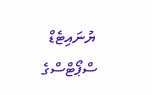ޔުނައިޓެޑް ސްޕޯޓްސްގެ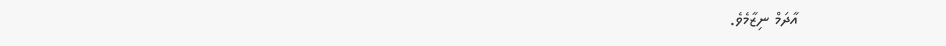އާދަމް ނިޒާމެވެ.